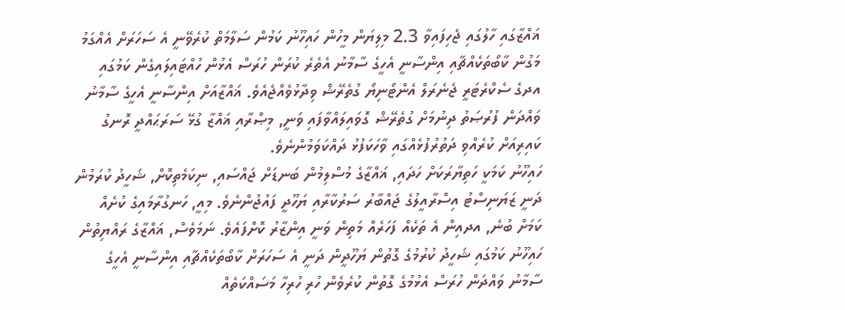ޣައްޒާގައި ހާލުގައި ޖެހިފައިވާ 2.3 މިލިޔަން މީހުން ހައިހޫނު ކަމުން ސަލާމަތް ކުރެވޭނީ އެ ސަހަރަށް އެއްގަމު މަގުން ކާބޯތަކެއްޗާއި އިންސާނީ އެހީގެ ސާމާނު އެތެރެ ކުރަން ހުރަސް އެޅުން ހުއްޓައިލައިގެން ކަމުގައި އދގެ ސެކްރެޓަރީ ޖެނެރަލް އެންޓޯނިޔޯ ގުތެރޭޝް ވިދާޅުވެއްޖެއެވެ. ޣައްޒާއަށް އިންސާނީ އެހީގެ ސާމާނު ވައްދަން ފުރުޞަތު ދިނުމަށް ގުތެރޭޝް ގޮވައިލައްވާފައި ވަނީ, މިޞްރާއި ޣައްޒާ ގުޅޭ ސަރަޙައްދީ ރޮނގު ކައިރިއަށް ކުރެއްވި ދަތުރުފުޅެއްގައި ވާހަކަފުޅު ދައްކަވަމުންނެވެ.
ހައިހޫނު ކަމަކީ ހަތިޔާރަކަށް ހަދައި, ޣައްޒާގެ މުސްލިމުން ބަނޑަށް ޖައްސައި, ނިކަމެތިކޮށް, ޝަހީދު ކުރަމުން ދަނީ ޒަޔަނިސްޓު އިސްރާއީލުގެ ޖައްބާރު ސަރުކާރާއި ޔަހޫދީ ފައުޖުންނެވެ. މިއީ, ހަނގުރާމައިގެ ކުށެއް ކަމަށް ބުނެ, އދއިން އެ ތަކެއް ފަހަރެއް މަތިން ވަނީ އިންޒާރު ކޮށްފައެވެ. ނަމަވެސް, ޣައްޒާގެ ރައްޔިތުން ހައިހޫނު ކަމުގައި ޝަހީދު ކުރުމުގެ ގޮތުން ޔަހޫދީން ދަނީ އެ ސަހަރަށް ކާބޯތަކެއްޗާއި އިންސާނީ އެހީގެ ސާމާނު ވައްދަން ހުރަސް އެޅުމުގެ ގޮތުން ކުރެވެން ހުރި ހުރިހާ މަސައްކަތެއް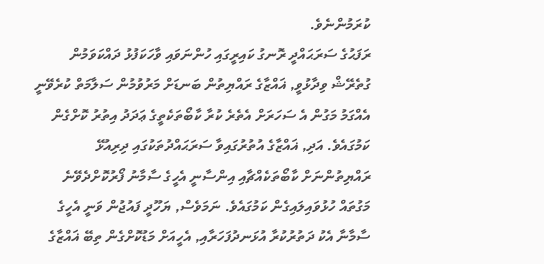ކުރަމުންނެވެ.
ރަފަޙުގެ ސަރަޙައްދީ ރޮނގު ކައިރީގައި ހުންނަވައި ވާހަކަފުޅު ދައްކަވަމުން ގުތެރޭޝް ވިދާޅުވީ, ޣައްޒާގެ ރައްޔިތުން ބަނޑަށް މަރުވުމުން ސަލާމަތް ކުރެވޭނީ އެއްގަމު މަގުން އެ ސަހަރަށް އެތެރެ ކުރާ ކާބޯތަކެތީގެ ޢަދަދު އިތުރު ކޮށްގެން ކަމުގައެވެ. އަދި, ޣައްޒާގެ އުތުރުގައިވާ ސަރަޙައްދުތަކުގައި ދިރިއުޅޭ ރައްޔިތުންނަށް ކާބޯތަކެއްޗާއި އިންސާނީ އެހީގެ ސާމާނު ފޯރުކޮށްދެވޭނެ މަގުތައް ހުޅުވައިލައިގެން ކަމުގައެވެ. ނަމަވެސް, ޔަހޫދީ ފައުޖުން ވަނީ އެހީގެ ސާމާނާ އެކު ދަތުރުކުރާ އުޅަނދުފަހަރާއި, އެހީއަށް މަޑުކޮށްގެން ތިބޭ ޣައްޒާގެ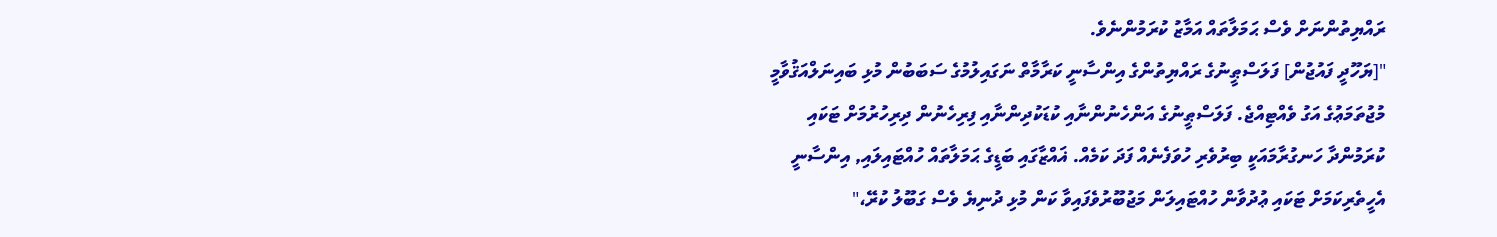ރައްޔިތުންނަށް ވެސް ޙަމަލާތައް އަމާޒު ކުރަމުންނެވެ.
"[ޔަހޫދީ ފައުޖުން] ފަލަސްޠީނުގެ ރައްޔިތުންގެ އިންސާނީ ކަރާމާތް ނަގައިލުމުގެ ސަބަބުން މުޅި ބައިނަލްއަޤުވާމީ މުޖުތަމަޢުގެ އަގު ވެއްޓިއްޖެ. ފަލަސްޠީނުގެ އަންހެނުންނާއި ކުޑަކުދިންނާއި ފިރިހެނުން ދިރިހުރުމަށް ޓަކައި ކުރަމުންދާ ހަނގުރާމައަކީ ބިރުވެރި ހުވަފެނެއް ފަދަ ކަމެއް. ޣައްޒާގައި ބަޑީގެ ޙަމަލާތައް ހުއްޓައިލައި, އިންސާނީ އެހީތެރިކަމަށް ޓަކައި ޢުދުވާން ހުއްޓައިލަން މަޖުބޫރުވެފައިވާ ކަން މުޅި ދުނިޔެ ވެސް ގަބޫލު ކުރޭ،"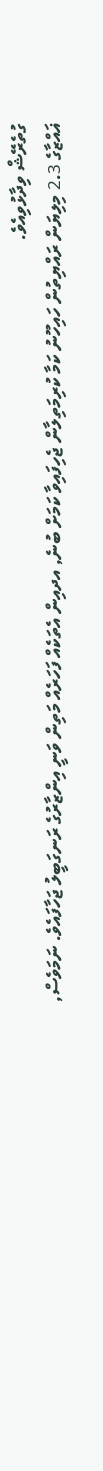ގުތެރޭޝް ވިދާޅުވިއެވެ.
ޣައްޒާގެ 2.3 މިލިޔަން ރައްޔިތުން ހައިހޫނު ކަމާ ކުރިމަތިލާން ޖެހިފައިވާ ކަމަށް ބުނެ, އދއިން އެތަކެއް ފަހަރެއް މަތިން ވަނީ އިންޒާރުގެ ރަނގަބީލު ޖަހާފައެވެ. ނަމަވެސް,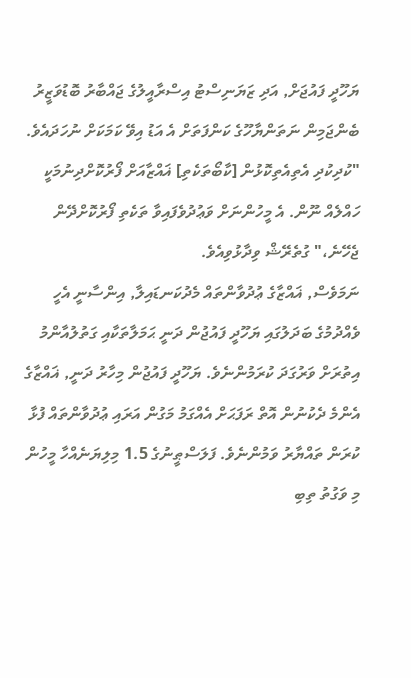ޔަހޫދީ ފައުޖަށް, އަދި ޒަޔަނިސްޓު އިސްރާއީލުގެ ޖައްބާރު ބޮޑުވަޒީރު ބެންޖަމިން ނަތަންޔާހޫގެ ކަންފަތަށް އެ އަޑު އިވޭ ކަމަކަށް ނުހަދައެވެ. "ކުދިކުދި އެތިއެތިކޮޅުން [ކާބޯތަކެތި] ޣައްޒާއަށް ފޯރުކޮށްދިނުމަކީ ހައްލެއް ނޫން. އެ މީހުންނަށް ވަޢުދުވެފައިވާ ތަކެތި ފޯރުކޮށްދޭން ޖެހޭނެ،" ގުތެރޭޝް ވިދާޅުވިއެވެ.
ނަމަވެސް, ޣައްޒާގެ ޢުދުވާންތައް މެދުކަނޑައިލާ, އިންސާނީ އެހީ ވެއްދުމުގެ ބަދަލުގައި ޔަހޫދީ ފައުޖުން ދަނީ ޙަމަލާތަކާއި ގަތުލުއާންމު އިތުރަށް ވަރުގަދަ ކުރަމުންނެވެ. ޔަހޫދީ ފައުޖުން މިހާރު ދަނީ, ޣައްޒާގެ އެންމެ ދެކުނުން އޮތް ރަފަޙަށް އެއްގަމު މަގުން އަރައި ޢުދުވާންތައް ފުޅާ ކުރަން ތައްޔާރު ވަމުންނެވެ. ފަލަސްޠީނުގެ 1.5 މިލިޔަނެއްހާ މީހުން މި ވަގުތު ތިބި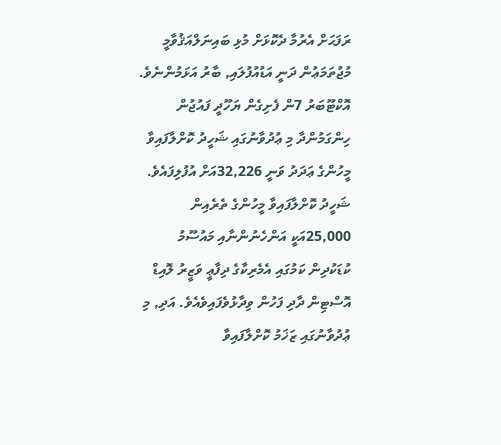ރަފަޙަށް އެރުމާ ދެކޮޅަށް މުޅި ބައިނަލްއަޤުވާމީ މުޖުތަމަޢުން ދަނީ އަޑުއުފުލައި, ބާރު އަޅަމުންނެވެ.
އޮކްޓޫބަރު 7ން ފެށިގެން ޔަހޫދީ ފައުޖުން ހިންގަމުންދާ މި ޢުދުވާނުގައި ޝަހީދު ކޮށްލާފައިވާ މީހުންގެ ޢަދަދު ވަނީ 32,226އަށް އުފުލިފައެވެ. ޝަހީދު ކޮށްލާފައިވާ މީހުންގެ ތެރެއިން 25,000އަކީ އަންހެނުންނާއި މައުސޫމު ކުޑަކުދިން ކަމުގައި އެމެރިކާގެ ދިފާޢީ ވަޒީރު ލޮއިޑް އޮސްޓިން ދާދި ފަހުން ވިދާޅުވެފައިވެއެވެ. އަދި, މި ޢުދުވާނުގައި ޒަޚަމު ކޮށްލާފައިވާ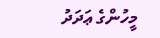މީހުންގެ ޢަދަދު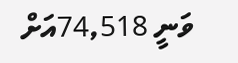ވަނީ 74,518އަށް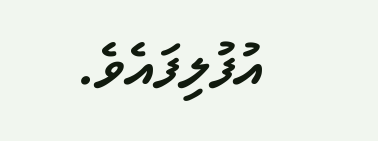އުފުލިފައެވެ.